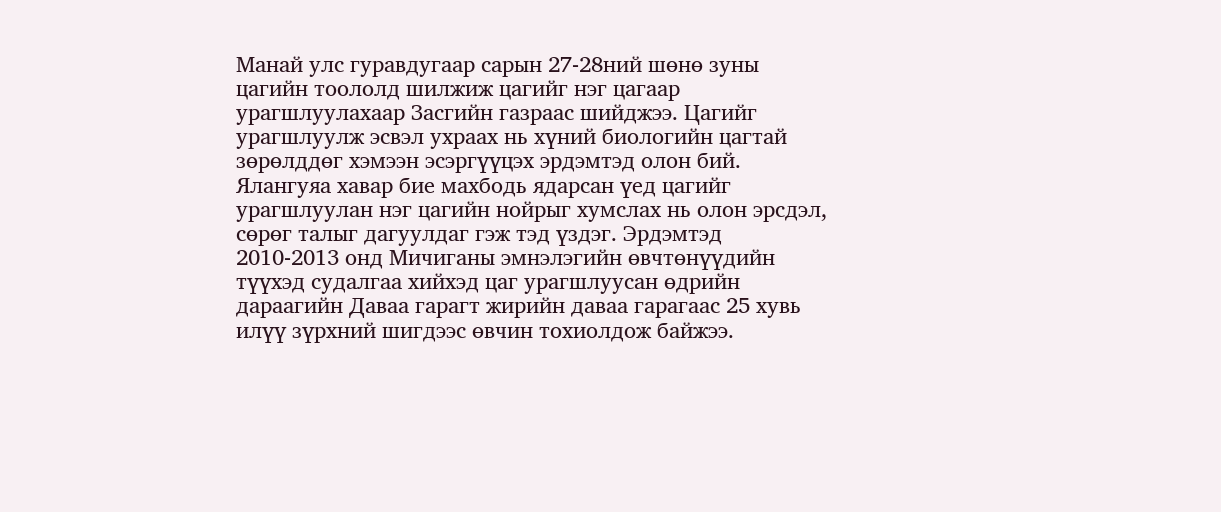Манай улс гуравдугаар сарын 27-28ний шөнө зуны цагийн тоололд шилжиж цагийг нэг цагаар урагшлуулахаар Засгийн газраас шийджээ. Цагийг урагшлуулж эсвэл ухраах нь хүний биологийн цагтай зөрөлддөг хэмээн эсэргүүцэх эрдэмтэд олон бий. Ялангуяа хавар бие махбодь ядарсан үед цагийг урагшлуулан нэг цагийн нойрыг хумслах нь олон эрсдэл, сөрөг талыг дагуулдаг гэж тэд үздэг. Эрдэмтэд 2010-2013 онд Мичиганы эмнэлэгийн өвчтөнүүдийн түүхэд судалгаа хийхэд цаг урагшлуусан өдрийн дараагийн Даваа гарагт жирийн даваа гарагаас 25 хувь илүү зүрхний шигдээс өвчин тохиолдож байжээ.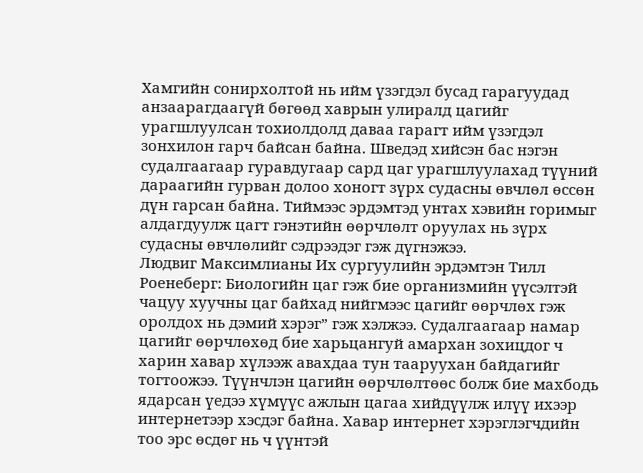Хамгийн сонирхолтой нь ийм үзэгдэл бусад гарагуудад анзаарагдаагүй бөгөөд хаврын улиралд цагийг урагшлуулсан тохиолдолд даваа гарагт ийм үзэгдэл зонхилон гарч байсан байна. Шведэд хийсэн бас нэгэн судалгаагаар гуравдугаар сард цаг урагшлуулахад түүний дараагийн гурван долоо хоногт зүрх судасны өвчлөл өссөн дүн гарсан байна. Тиймээс эрдэмтэд унтах хэвийн горимыг алдагдуулж цагт гэнэтийн өөрчлөлт оруулах нь зүрх судасны өвчлөлийг сэдрээдэг гэж дүгнэжээ.
Людвиг Максимлианы Их сургуулийн эрдэмтэн Тилл Роенеберг: Биологийн цаг гэж бие организмийн үүсэлтэй чацуу хуучны цаг байхад нийгмээс цагийг өөрчлөх гэж оролдох нь дэмий хэрэг” гэж хэлжээ. Судалгаагаар намар цагийг өөрчлөхөд бие харьцангуй амархан зохицдог ч харин хавар хүлээж авахдаа тун тааруухан байдагийг тогтоожээ. Түүнчлэн цагийн өөрчлөлтөөс болж бие махбодь ядарсан үедээ хүмүүс ажлын цагаа хийдүүлж илүү ихээр интернетээр хэсдэг байна. Хавар интернет хэрэглэгчдийн тоо эрс өсдөг нь ч үүнтэй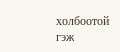холбоотой гэж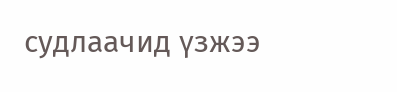судлаачид үзжээ